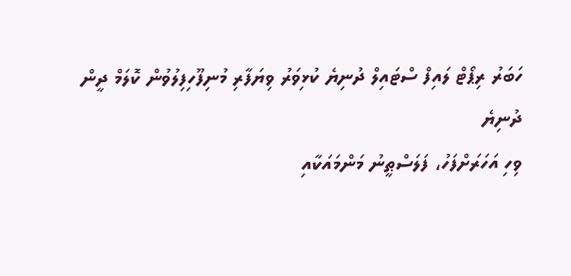ހަބަރު ރިޕޯޓް ލައިފް ސްޓައިލް ދުނިޔެ ކުޅިވަރު ވިޔަފާރި މުނިފޫހިފިލުވުން ކޮލަމް ދީން
ދުނިޔެ
ވިހި އަހަރަށްފަހު، ފަލަސްޠީނު މަންމައަކާއި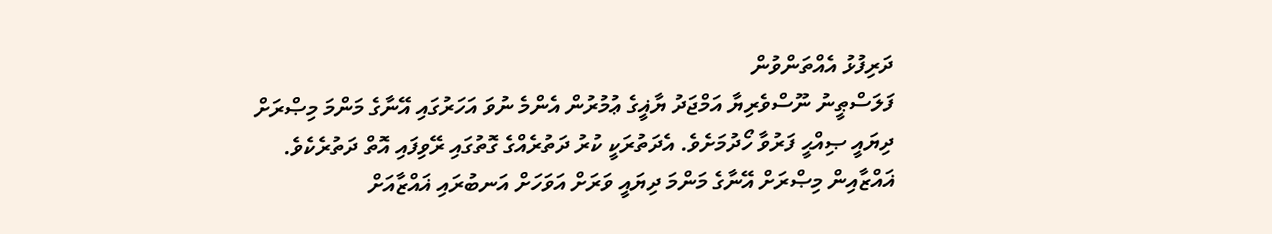ދަރިފުޅު އެއްތަންވުން
ފަލަސްޠީނު ނޫސްވެރިޔާ އަމްޖަދު ޔާޣީގެ ޢުމުރުން އެންމެ ނުވަ އަހަރުގައި އޭނާގެ މަންމަ މިޞްރަށް ދިޔައީ ޞިއްޙީ ފަރުވާ ހޯދުމަށެވެ. އެދަތުރަކީ ކުރު ދަތުރެއްގެ ގޮތުގައި ރޭވިފައި އޮތް ދަތުރެކެވެ. ޣައްޒާއިން މިޞްރަށް އޭނާގެ މަންމަ ދިޔައީ ވަރަށް އަވަހަށް އަނބުރައި ޣައްޒާއަށް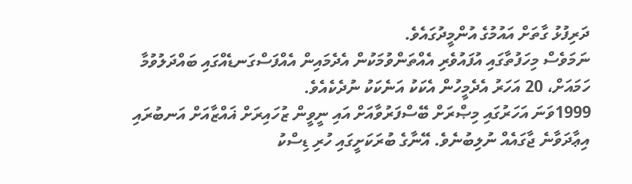ދަރިފުޅު ގާތަށް އައުމުގެ އުންމީދުގައެވެ.
ނަމަވެސް މިހަފުތާގައި އުފައުވެރި އެއްތަންވުމަކުން އެދެމައިން އެއްފަސްގަނޑެއްގައި ބައްދަލުވުމާ ހަމައަށް، 20 އަހަރު އެދެމީހުން އެކަކު އަނެކަކު ނުދެކެއެވެ.
1999ވަނަ އަހަރުގައި މިޞްރަށް ބޭސްފަރުވާއަށް އައި ނީވީން ޒުހައިރަށް ޣައްޒާއަށް އަނބުރައި އިޢާދަވާނެ ޖާގައެއް ނުލިބުނެވެ. އޭނާގެ ބުރަކަށީގައި ހުރި ޑިސްކު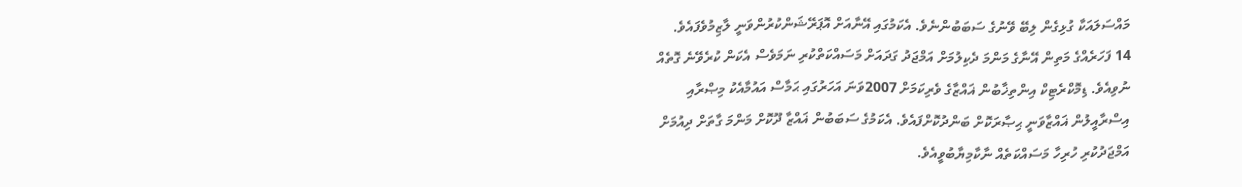މައްސަލައަކާ ގުޅިގެން ލިބޭ ވޭނުގެ ސަބަބުންނެވެ. އެކަމުގައި އޭނާއަށް އޮޕަރޭޝަންކުރުންވަނީ ލާޒިމުވެފައެވެ.
14 ފަހަރެއްގެ މަތިން އޭނާގެ މަންމަ ދެކިލުމަށް އަމްޖަދު ގަދައަށް މަސައްކަތްކުރި ނަމަވެސް އެކަން ކުރެވޭނެ ގޮތެއް ނުވިއެވެ. ޑިމޮކްރެޓިކް އިންތިޚާބުން ޣައްޒާގެ ވެރިކަމަށް 2007ވަނަ އަހަރުގައި ޙަމާސް އައުމާއެކު މިޞްރާއި އިސްރާއީލުން ޣައްޒާވަނީ ޙިޞާރަކޮށް ބަންދުކޮށްފައެވެ. އެކަމުގެ ސަބަބުން ޣައްޒާ ދޫކޮށް މަންމަ ގާތަށް ދިއުމަށް އަމްޖަދުކުރި ހުރިހާ މަސައްކަތެއް ނާކާމިޔާބުވީއެވެ.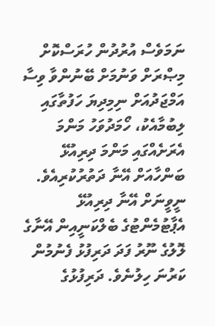ނަމަވެސް އުރުދުން ހުރަސްކޮށް މިޞްރަށް ވަނުމަށް ބޭނުންވާ ވިސާ އަމްޖަދުއަށް ނިމިދިޔަ ހަފުތާގައި ލިބުމާއެކު، ހޯމަދުވަހު މަންމަ އެރަށެއްގައި މަންމަ ދިރިއުޅޭ ބަންހާއަށް އޭނާ ދަތުރުކުރިއެވެ. ނީވީނަށް އޭނާ ދިރިއުޅޭ އެޕާޓުމެންޓުގެ ބެލްކަނީއިން އޭނާގެ ލޮލުގެ ނޫރު ފަދަ ދަރިފުޅު ފެނުމުން ކަރުނަ ހިލުނެވެ. ދަރިފުޅުގެ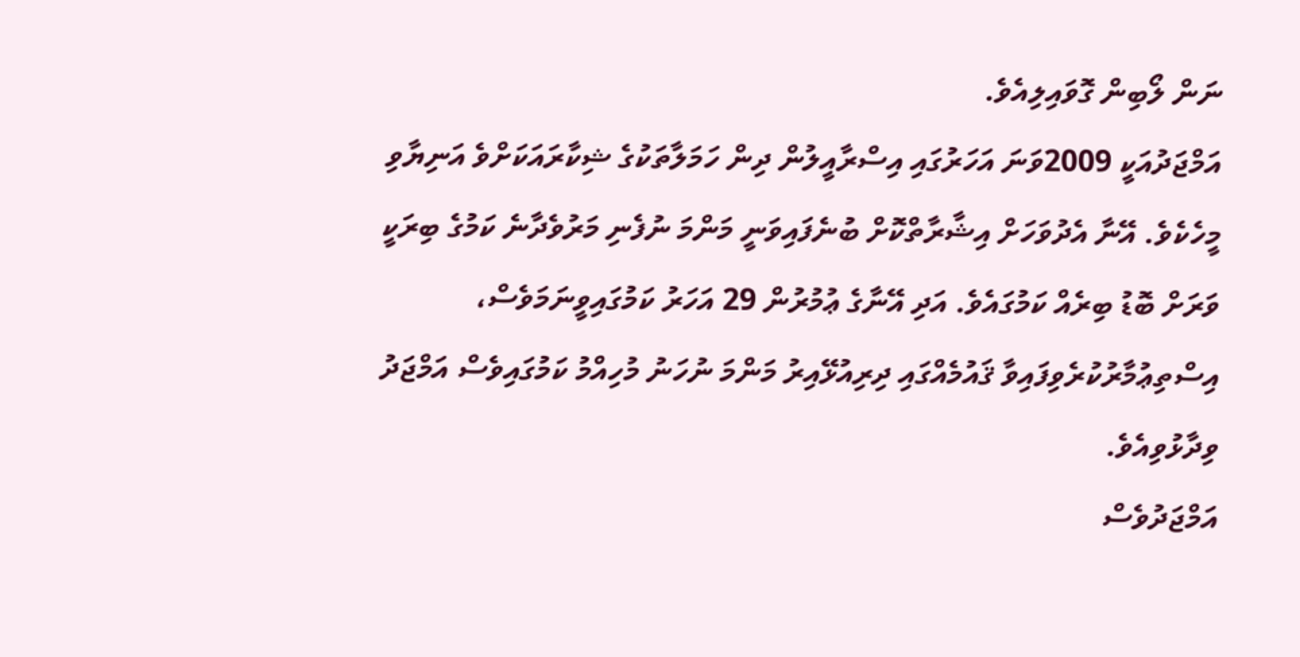ނަން ލޯބިން ގޮވައިލިއެވެ.
އަމްޖަދުއަކީ 2009ވަނަ އަހަރުގައި އިސްރާއީލުން ދިން ހަމަލާތަކުގެ ޝިކާރައަކަށްވެ އަނިޔާވި މީހެކެވެ. އޭނާ އެދުވަހަށް އިޝާރާތްކޮށް ބުނެފައިވަނީ މަންމަ ނުފެނި މަރުވެދާނެ ކަމުގެ ބިރަކީ ވަރަށް ބޮޑު ބިރެއް ކަމުގައެވެ. އަދި އޭނާގެ ޢުމުރުން 29 އަހަރު ކަމުގައިވީނަމަވެސް، އިސްތިޢުމާރުކުރެވިފައިވާ ޤައުމެއްގައި ދިރިއުޅޭއިރު މަންމަ ނުހަނު މުހިއްމު ކަމުގައިވެސް އަމްޖަދު ވިދާޅުވިއެވެ.
އަމްޖަދުވެސް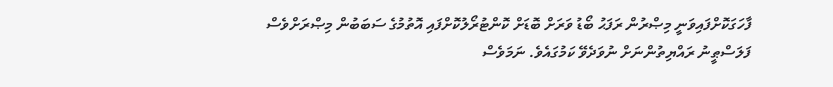ފާހަގަކޮށްފައިވަނީ މިޞްރުން ރަފަޙު ބޯޑު ވަރަށް ބޮޑަށް ކޮންޓުރޯލުކޮށްފައި އޮތުމުގެ ސަބަބުން މިޞްރަށްވެސް ފަލަސްޠީނު ރައްޔިތުންނަށް ނުވަދެވޭ ކަމުގައެވެ. ނަމަވެސް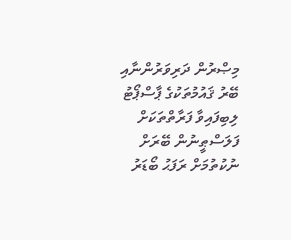މިޞްރުން ދަރިވަރުންނާއި ބޭރު ޤައުމުތަކުގެ ޕާސްޕޯޓު ލިބިފައިވާ ފަރާތްތަކަށް ފަލަސްޠީނުން ބޭރަށް ނުކުތުމަށް ރަފަޙު ބޯޑަރު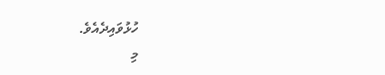ހުޅުވައިދެއެވެ.
މި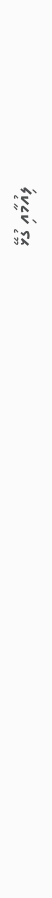ލިއުމާއި ގުޅޭ